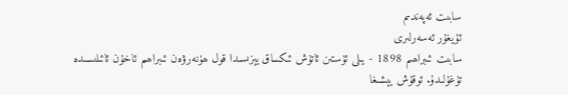سابىت ئەپەندىم
ئۇيغۇر ئەسەرلىرى
سابىت ئىبراھىم 1898 - يىلى ئۈستىن ئاتۇش ئىكساق يېزىسىدا قول ھۈنەرۋەن ئىبراھىم ئاخۇن ئائىلىسىدە تۇغۇلىدۇ. ئوقۇش يېشىغا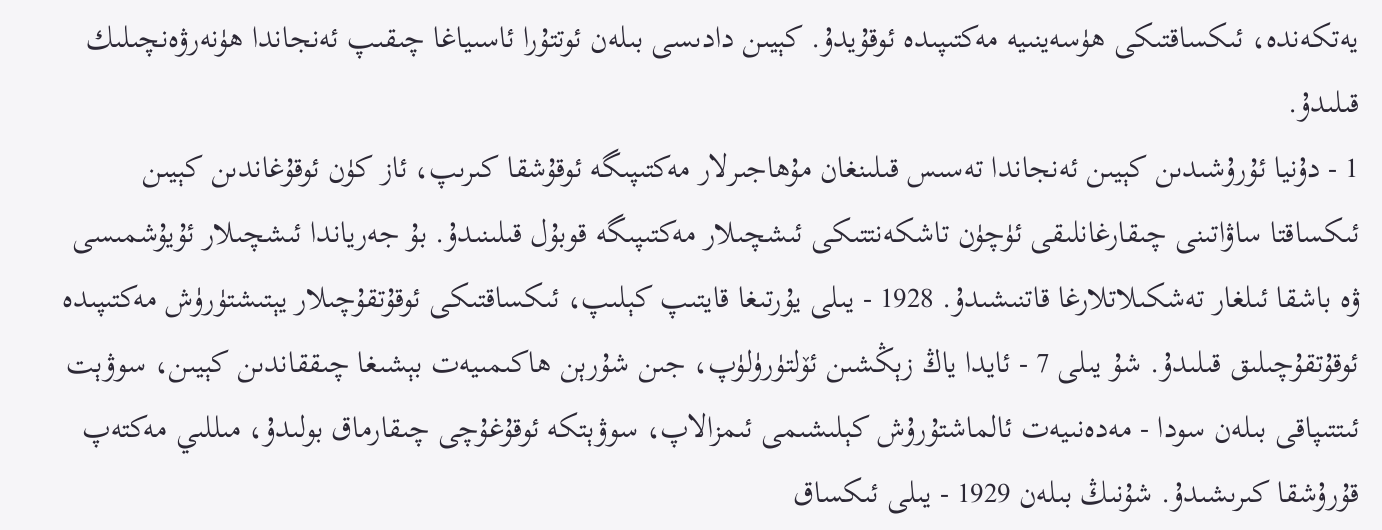يەتكەندە، ئىكساقتىكى ھۈسەينىيە مەكتىپىدە ئوقۇيدۇ. كېيىن دادىسى بىلەن ئوتتۇرا ئاسىياغا چىقىپ ئەنجاندا ھۈنەرۋەنچىلىك قىلىدۇ.
1 - دۇنيا ئۇرۇشىدىن كېيىن ئەنجاندا تەسىس قىلىنغان مۇھاجىرلار مەكتىپىگە ئوقۇشقا كىرىپ، ئاز كۈن ئوقۇغاندىن كېيىن ئىكساقتا ساۋاتىنى چىقارغانلىقى ئۈچۈن تاشكەنتتىكى ئىشچىلار مەكتىپىگە قوبۇل قىلىنىدۇ. بۇ جەرياندا ئىشچىلار ئۇيۇشمىسى ۋە باشقا ئىلغار تەشكىلاتلارغا قاتنىشىدۇ. 1928 - يىلى يۇرتىغا قايتىپ كېلىپ، ئىكساقتىكى ئوقۇتقۇچىلار يېتىشتۈرۈش مەكتىپىدە ئوقۇتقۇچىلىق قىلىدۇ. شۇ يىلى 7 - ئايدا ياڭ زېڭشىن ئۆلتۈرۈلۈپ، جىن شۇرېن ھاكىمىيەت بېشىغا چىققاندىن كېيىن، سوۋېت ئىتتىپاقى بىلەن سودا - مەدەنىيەت ئالماشتۇرۇش كېلىشىمى ئىمزالاپ، سوۋېتكە ئوقۇغۇچى چىقارماق بولىدۇ، مىللىي مەكتەپ قۇرۇشقا كىرىشىدۇ. شۇنىڭ بىلەن 1929 - يىلى ئىكساق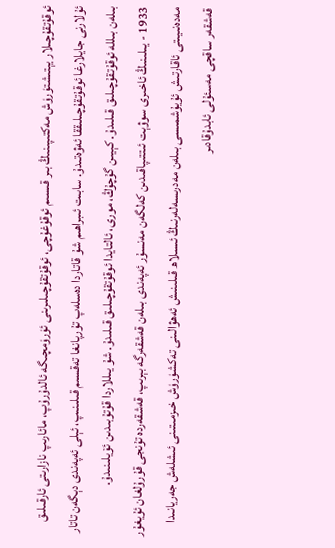ئوقۇتقۇچىلار يېتىشتۈرۈش مەكتىپىنىڭ بىر قىسىم ئوقۇغۇچى، ئوقۇتقۇچىلىرىنى ئۈرۈمچىگە ئالدۇرۇپ، مائارىپ نازارىتى ئارقىلىق ئۇلارنى جايلارغا ئوقۇتقۇچىلىققا ئەۋەتىدۇ. سابىت ئىبراھىم شۇ قاتاردا دەسلەپ تۇرپانغا تەقسىم قىلىنىپ، ئېلى ئەپەندى دېگەن تاتار بىلەن بىللە ئوقۇتقۇچىلىق قىلىدۇ. كېيىن گۇچۇڭ، مورى، ئالتايدا ئوقۇتقۇچىلىق قىلىدۇ. شۇ يىللاردا قۇتۇبىدىن ئۆيلىنىدۇ.
1933 - يىلىنىڭ ئاخىرى سوۋېت ئىتتىپاقىدىن كەلگەن مەنسۇر ئەپەندى بىلەن قەشقەرگە بېرىپ، قەشقەردە تۇنجى قۇرۇلغان ئۇيغۇر مەدەنىيىتى ئاقارتىش ئۇيۇشمىسى بىلەن مەدرىسەلەرنىڭ ئىسلاھ قىلىنىش ئەھۋالىنى تەكشۈرۈش خىزمىتىنى ئىشلەش جەريانىدا قەشقەر ساقچى مەسئۇلى ئابدۇقادىر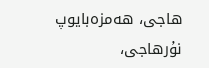ھاجى، ھەمزەبايوپ نۇرھاجى،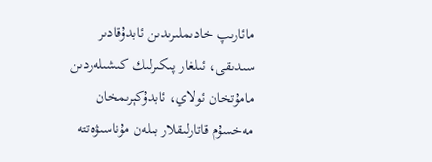مائارىپ خادىملىرىدىن ئابدۇقادىر سىدىقى، ئىلغار پىكىرلىك كىشىلەردىن مامۇتخان ئولاي، ئابدۇكېرىمخان مەخسۇم قاتارلىقلار بىلەن مۇناسىۋەتتە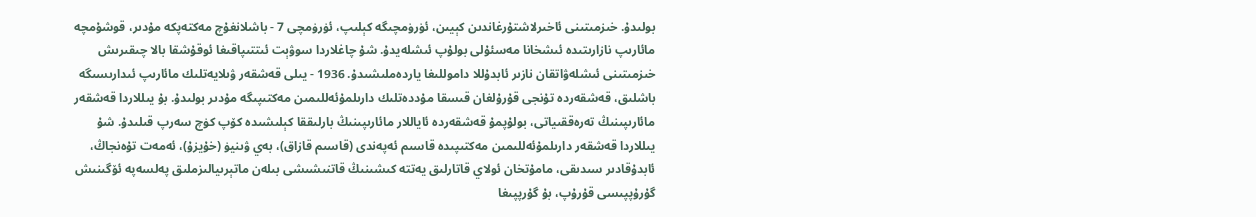بولىدۇ. خىزمىتىنى ئاخىرلاشتۇرغاندىن كېيىن، ئۈرۈمچىگە كېلىپ، ئۈرۈمچى 7 - باشلانغۇچ مەكتەپكە مۇدىر، قوشۇمچە مائارىپ نازارىتىدە ئىشخانا مەسئۇلى بولۇپ ئىشلەيدۇ. شۇ چاغلاردا سوۋېت ئىتتىپاقىغا ئوقۇشقا بالا چىقىرىش خىزمىتىنى ئىشلەۋاتقان نازىر ئابدۇللا داموللىغا ياردەملىشىدۇ. 1936 - يىلى قەشقەر ۋىلايەتلىك مائارىپ ئىدارىسىگە باشلىق، قەشقەردە تۇنجى قۇرۇلغان قىسقا مۇددەتلىك دارىلمۇئەللىمىن مەكتىپىگە مۇدىر بولىدۇ. بۇ يىللاردا قەشقەر مائارىپىنىڭ تەرەققىياتى، بولۇپمۇ قەشقەردە ئاياللار مائارىپىنىڭ بارلىققا كېلىشىدە كۆپ كۈچ سەرپ قىلىدۇ. شۇ يىللاردا قەشقەر دارىلمۇئەللىمىن مەكتىپىدە قاسىم ئەپەندى (قاسىم قازاق)، بەي ۋىنيۈ (خۇيزۇ)، ئەمەت تۇەنجاڭ، ئابدۇقادىر سىدىقى، مامۇتخان ئولاي قاتارلىق يەتتە كىشىنىڭ قاتنىشىشى بىلەن ماتېرىيالىزملىق پەلسەپە ئۆگىنىش گۇرۇپپىسى قۇرۇپ، بۇ گۇرپپىغا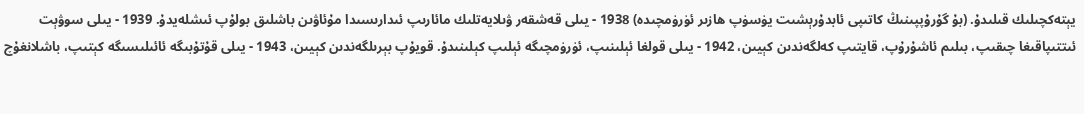يېتەكچىلىك قىلىدۇ. (بۇ گۇرۇپپىنىڭ كاتىپى ئابدۇرېشىت يۈسۈپ ھازىر ئۈرۈمچىدە) 1938 - يىلى قەشقەر ۋىلايەتلىك مائارىپ ئىدارىسىدا مۇئاۋىن باشلىق بولۇپ ئىشلەيدۇ. 1939 - يىلى سوۋېت ئىتتىپاقىغا چىقىپ، بىلىم ئاشۇرۇپ، قايتىپ كەلگەندىن كېيىن، 1942 - يىلى قولغا ئېلىنىپ، ئۈرۈمچىگە ئېلىپ كېلىنىدۇ. قويۇپ بېرىلگەندىن كېيىن، 1943 - يىلى قۇتۇبىگە ئائىلىسىگە كېتىپ، باشلانغۇچ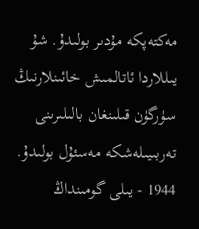مەكتەپكە مۇدىر بولىدۇ. شۇ يىللاردا ئاتالمىش خائىنلارنىڭ سۈرگۈن قىلىنغان بالىلىرىنى تەربىيىلەشكە مەسئۇل بولىدۇ. 1944 - يىلى گومىنداڭ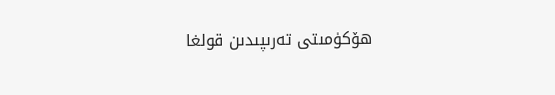ھۆكۈمىتى تەرىپىدىن قولغا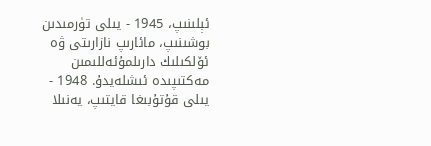ئېلىنىپ، 1945 - يىلى تۈرمىدىن بوشىنىپ، مائارىپ نازارىتى ۋە ئۆلكىلىك دارىلمۇئەللىمىن مەكتىپىدە ئىشلەيدۇ. 1948 - يىلى قۇتۇبىغا قايتىپ، يەنىلا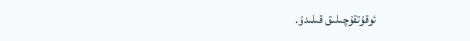ئوقۇتقۇچىلىق قىلىدۇ.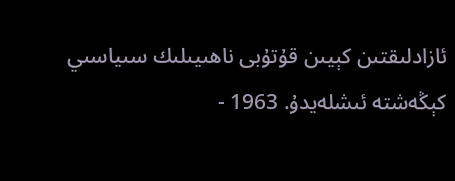ئازادلىقتىن كېيىن قۇتۇبى ناھىيىلىك سىياسىي كېڭەشتە ئىشلەيدۇ. 1963 -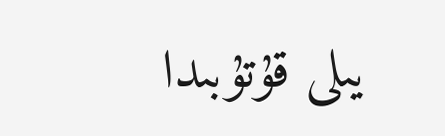يىلى قۇتۇبىدا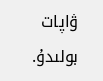ۋاپات بولىدۇ.